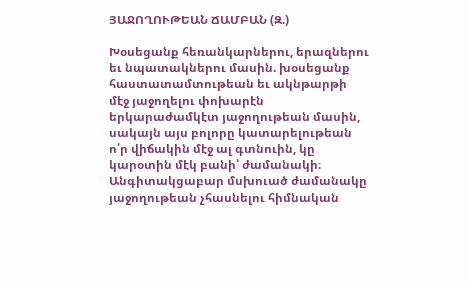ՅԱՋՈՂՈՒԹԵԱՆ ՃԱՄԲԱՆ (Զ.)

Խօսեցանք հեռանկարներու, երազներու եւ նպատակներու մասին. խօսեցանք հաստատամտութեան եւ ակնթարթի մէջ յաջողելու փոխարէն երկարաժամկէտ յաջողութեան մասին, սակայն այս բոլորը կատարելութեան ո՛ր վիճակին մէջ ալ գտնուին, կը կարօտին մէկ բանի՝ ժամանակի։ Անգիտակցաբար մսխուած ժամանակը յաջողութեան չհասնելու հիմնական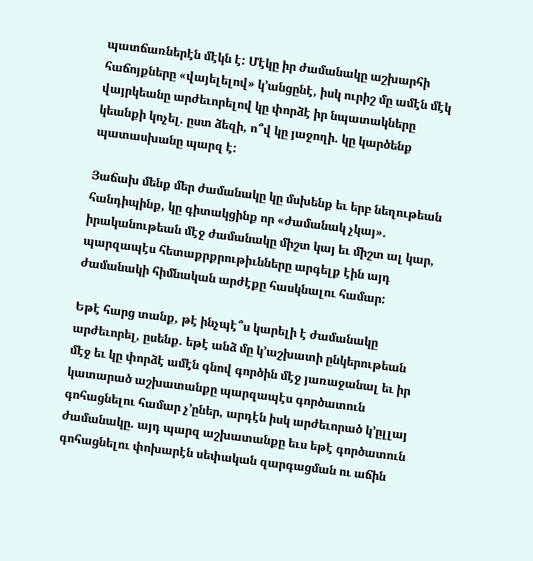պատճառներէն մէկն է: Մէկը իր ժամանակը աշխարհի հաճոյքները «վայելելով» կ՚անցընէ, իսկ ուրիշ մը ամէն մէկ վայրկեանը արժեւորելով կը փորձէ իր նպատակները կեանքի կոչել. ըստ ձեզի, ո՞վ կը յաջողի. կը կարծենք պատասխանը պարզ է:

Յաճախ մենք մեր ժամանակը կը մսխենք եւ երբ նեղութեան հանդիպինք, կը գիտակցինք որ «ժամանակ չկայ». իրականութեան մէջ ժամանակը միշտ կայ եւ միշտ ալ կար, պարզապէս հետաքրքրութիւնները արգելք էին այդ ժամանակի հիմնական արժէքը հասկնալու համար:

Եթէ հարց տանք, թէ ինչպէ՞ս կարելի է ժամանակը արժեւորել, ըսենք. եթէ անձ մը կ՚աշխատի ընկերութեան մէջ եւ կը փորձէ ամէն գնով գործին մէջ յառաջանալ եւ իր կատարած աշխատանքը պարզապէս գործատուն գոհացնելու համար չ՚ըներ, արդէն իսկ արժեւորած կ՚ըլլայ ժամանակը. այդ պարզ աշխատանքը եւս եթէ գործատուն գոհացնելու փոխարէն սեփական զարգացման ու աճին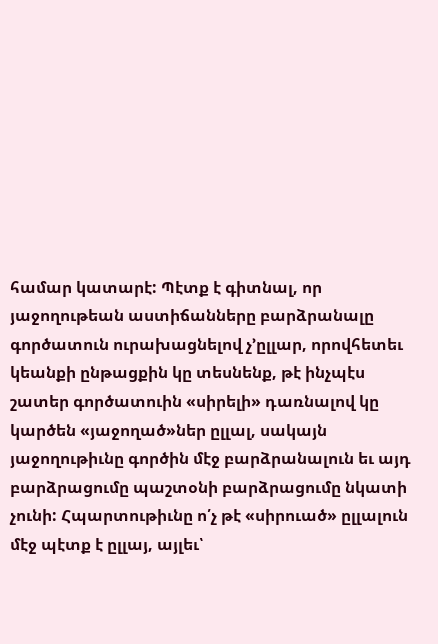համար կատարէ: Պէտք է գիտնալ, որ յաջողութեան աստիճանները բարձրանալը գործատուն ուրախացնելով չ՚ըլլար, որովհետեւ կեանքի ընթացքին կը տեսնենք, թէ ինչպէս շատեր գործատուին «սիրելի» դառնալով կը կարծեն «յաջողած»ներ ըլլալ, սակայն յաջողութիւնը գործին մէջ բարձրանալուն եւ այդ բարձրացումը պաշտօնի բարձրացումը նկատի չունի: Հպարտութիւնը ո՛չ թէ «սիրուած» ըլլալուն մէջ պէտք է ըլլայ, այլեւ՝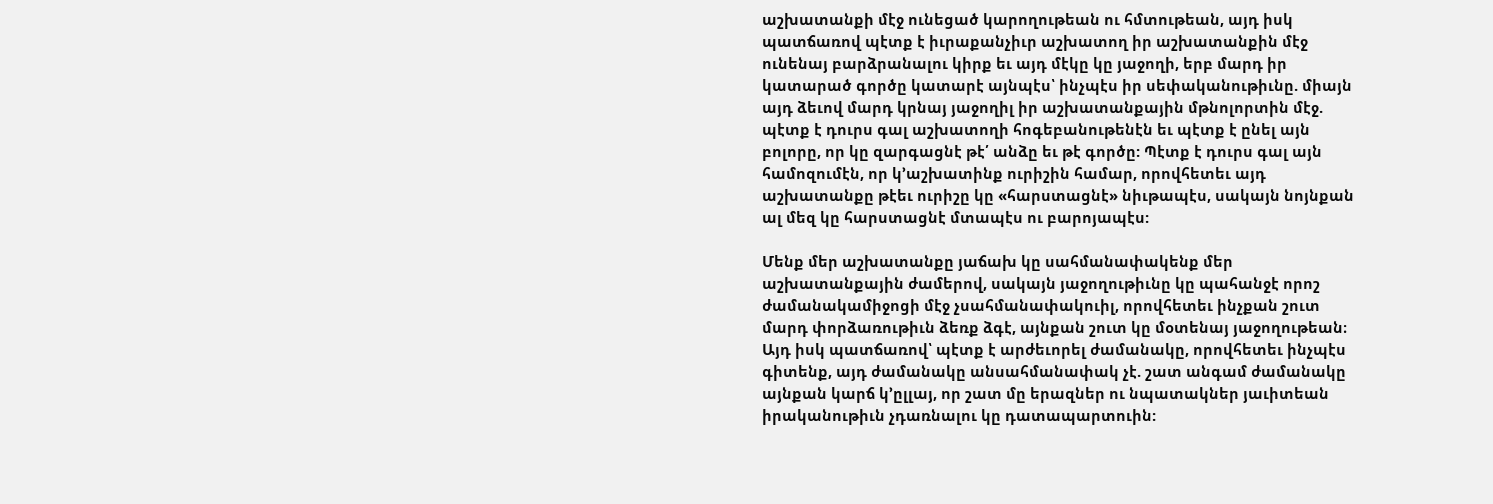աշխատանքի մէջ ունեցած կարողութեան ու հմտութեան, այդ իսկ պատճառով պէտք է իւրաքանչիւր աշխատող իր աշխատանքին մէջ ունենայ բարձրանալու կիրք եւ այդ մէկը կը յաջողի, երբ մարդ իր կատարած գործը կատարէ այնպէս՝ ինչպէս իր սեփականութիւնը. միայն այդ ձեւով մարդ կրնայ յաջողիլ իր աշխատանքային մթնոլորտին մէջ. պէտք է դուրս գալ աշխատողի հոգեբանութենէն եւ պէտք է ընել այն բոլորը, որ կը զարգացնէ թէ՛ անձը եւ թէ գործը: Պէտք է դուրս գալ այն համոզումէն, որ կ՚աշխատինք ուրիշին համար, որովհետեւ այդ աշխատանքը թէեւ ուրիշը կը «հարստացնէ» նիւթապէս, սակայն նոյնքան ալ մեզ կը հարստացնէ մտապէս ու բարոյապէս:

Մենք մեր աշխատանքը յաճախ կը սահմանափակենք մեր աշխատանքային ժամերով, սակայն յաջողութիւնը կը պահանջէ որոշ ժամանակամիջոցի մէջ չսահմանափակուիլ, որովհետեւ ինչքան շուտ մարդ փորձառութիւն ձեռք ձգէ, այնքան շուտ կը մօտենայ յաջողութեան։ Այդ իսկ պատճառով՝ պէտք է արժեւորել ժամանակը, որովհետեւ ինչպէս գիտենք, այդ ժամանակը անսահմանափակ չէ. շատ անգամ ժամանակը այնքան կարճ կ՚ըլլայ, որ շատ մը երազներ ու նպատակներ յաւիտեան իրականութիւն չդառնալու կը դատապարտուին: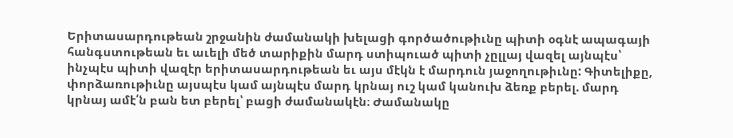Երիտասարդութեան շրջանին ժամանակի խելացի գործածութիւնը պիտի օգնէ ապագայի հանգստութեան եւ աւելի մեծ տարիքին մարդ ստիպուած պիտի չըլլայ վազել այնպէս՝ ինչպէս պիտի վազէր երիտասարդութեան եւ այս մէկն է մարդուն յաջողութիւնը: Գիտելիքը, փորձառութիւնը այսպէս կամ այնպէս մարդ կրնայ ուշ կամ կանուխ ձեռք բերել. մարդ կրնայ ամէ՛ն բան ետ բերել՝ բացի ժամանակէն։ Ժամանակը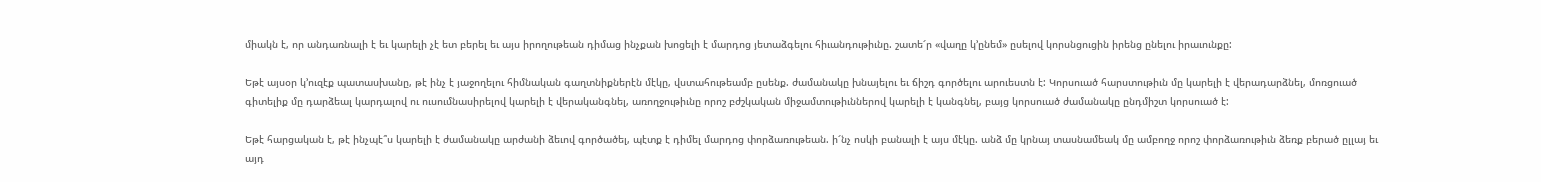միակն է, որ անդառնալի է եւ կարելի չէ ետ բերել եւ այս իրողութեան դիմաց ինչքան խոցելի է մարդոց յետաձգելու հիւանդութիւնը. շատե՜ր «վաղը կ՚ընեմ» ըսելով կորսնցուցին իրենց ընելու իրաւունքը:

Եթէ այսօր կ՚ուզէք պատասխանը, թէ ինչ է յաջողելու հիմնական գաղտնիքներէն մէկը, վստահութեամբ ըսենք. ժամանակը խնայելու եւ ճիշդ գործելու արուեստն է: Կորսուած հարստութիւն մը կարելի է վերադարձնել, մոռցուած գիտելիք մը դարձեալ կարդալով ու ուսումնասիրելով կարելի է վերականգնել, առողջութիւնը որոշ բժշկական միջամտութիւններով կարելի է կանգնել, բայց կորսուած ժամանակը ընդմիշտ կորսուած է:

Եթէ հարցական է, թէ ինչպէ՞ս կարելի է ժամանակը արժանի ձեւով գործածել, պէտք է դիմել մարդոց փորձառութեան. ի՜նչ ոսկի բանալի է այս մէկը. անձ մը կրնայ տասնամեակ մը ամբողջ որոշ փորձառութիւն ձեռք բերած ըլլայ եւ այդ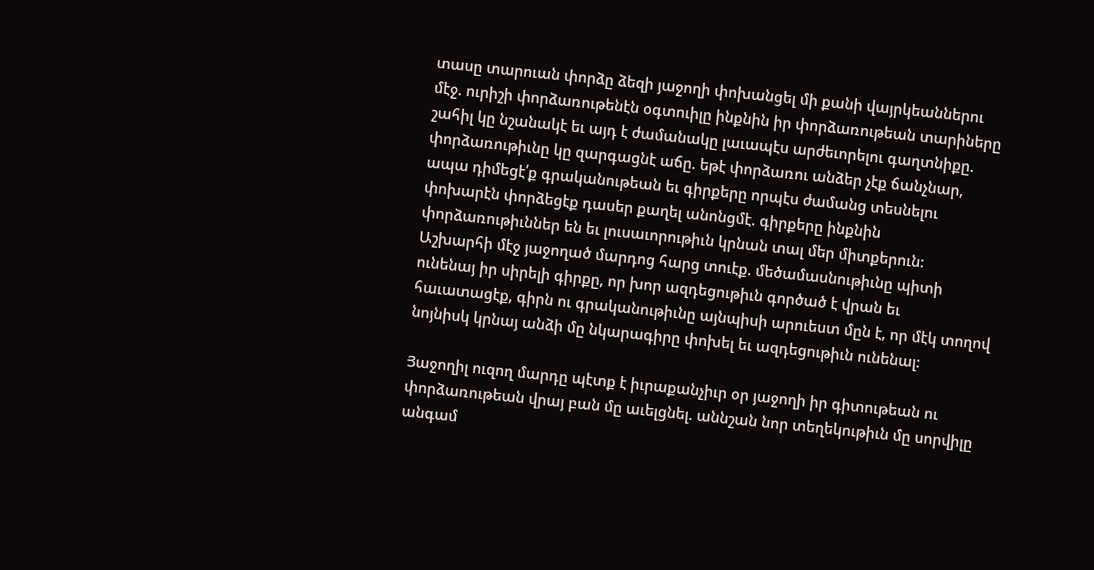տասը տարուան փորձը ձեզի յաջողի փոխանցել մի քանի վայրկեաններու մէջ. ուրիշի փորձառութենէն օգտուիլը ինքնին իր փորձառութեան տարիները շահիլ կը նշանակէ եւ այդ է ժամանակը լաւապէս արժեւորելու գաղտնիքը. փորձառութիւնը կը զարգացնէ աճը. եթէ փորձառու անձեր չէք ճանչնար, ապա դիմեցէ՛ք գրականութեան եւ գիրքերը որպէս ժամանց տեսնելու փոխարէն փորձեցէք դասեր քաղել անոնցմէ. գիրքերը ինքնին փորձառութիւններ են եւ լուսաւորութիւն կրնան տալ մեր միտքերուն: Աշխարհի մէջ յաջողած մարդոց հարց տուէք. մեծամասնութիւնը պիտի ունենայ իր սիրելի գիրքը, որ խոր ազդեցութիւն գործած է վրան եւ հաւատացէք, գիրն ու գրականութիւնը այնպիսի արուեստ մըն է, որ մէկ տողով նոյնիսկ կրնայ անձի մը նկարագիրը փոխել եւ ազդեցութիւն ունենալ:

Յաջողիլ ուզող մարդը պէտք է իւրաքանչիւր օր յաջողի իր գիտութեան ու փորձառութեան վրայ բան մը աւելցնել. աննշան նոր տեղեկութիւն մը սորվիլը անգամ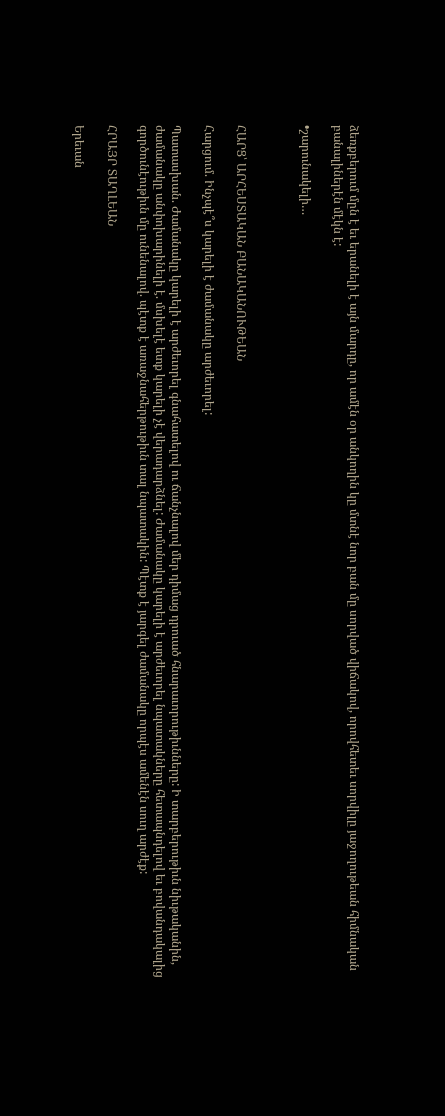ձեռքբերում մըն է եւ երանելի է այն մարդը, որ ամէն օր անկողին կը մտնէ նոր բան մը սորված վիճակով, որովհետեւ սորվիլը յաջողութեան հիմնական բանալիներէն մէկն է:

•շարունակելի…



ՀԱՐՑ՝ ԱՐՀԵՍՏԱԿԱՆ ԲԱՆԱԿԱՆՈՒԹԵԱՆ

Հարցում. Ինչպէ՞ս կարելի է ժամանակը արժեւորել:

Պատասխան. Ժամանակը կարելի է արժեւորել գնահատելով ու ճանչնալով մեր դիմաց դրուած հնարաւորութիւնները: Ի տարբերութիւն նիւթականին, ժամանակը անփոխարինելի է. մսխելէ ետք կարելի չէ վերադարձնել: Ժամանակը կարելի է արժեւորել նպատակները հետապնդելով եւ բովանդակալից գործունէութիւն մը ունենալով. պէտք է առաջնահերթութիւն տալ նպատակին: Պէտք է յարգել ժամանակը որպէս ամենէն սուղ արժէք:

ՀՐԱՅՐ ՏԱՂԼԵԱՆ

Երեւան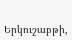Երկուշաբթի,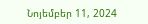Նոյեմբեր 11, 2024